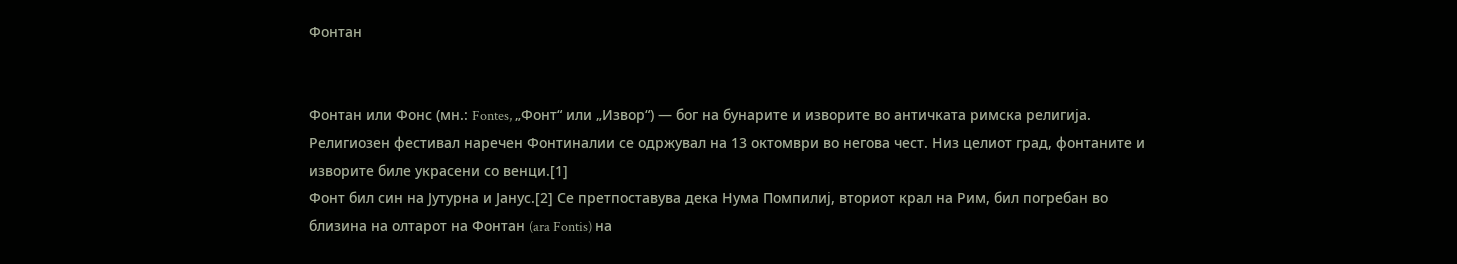Фонтан


Фонтан или Фонс (мн.: Fontes, „Фонт“ или „Извор“) — бог на бунарите и изворите во античката римска религија. Религиозен фестивал наречен Фонтиналии се одржувал на 13 октомври во негова чест. Низ целиот град, фонтаните и изворите биле украсени со венци.[1]
Фонт бил син на Јутурна и Јанус.[2] Се претпоставува дека Нума Помпилиј, вториот крал на Рим, бил погребан во близина на олтарот на Фонтан (ara Fontis) на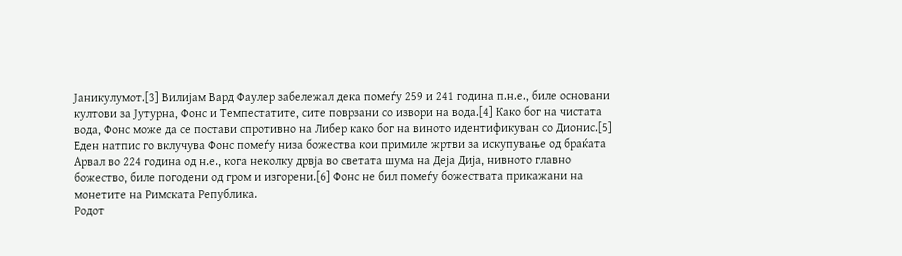Јаникулумот.[3] Вилијам Вард Фаулер забележал дека помеѓу 259 и 241 година п.н.е., биле основани култови за Јутурна, Фонс и Темпестатите, сите поврзани со извори на вода.[4] Како бог на чистата вода, Фонс може да се постави спротивно на Либер како бог на виното идентификуван со Дионис.[5]
Еден натпис го вклучува Фонс помеѓу низа божества кои примиле жртви за искупување од браќата Арвал во 224 година од н.е., кога неколку дрвја во светата шума на Деја Дија, нивното главно божество, биле погодени од гром и изгорени.[6] Фонс не бил помеѓу божествата прикажани на монетите на Римската Република.
Родот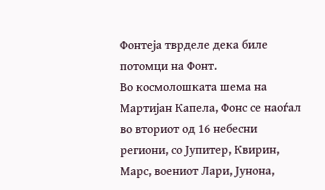Фонтеја тврделе дека биле потомци на Фонт.
Во космолошката шема на Мартијан Капела, Фонс се наоѓал во вториот од 16 небесни региони, со Јупитер, Квирин, Марс, воениот Лари, Јунона,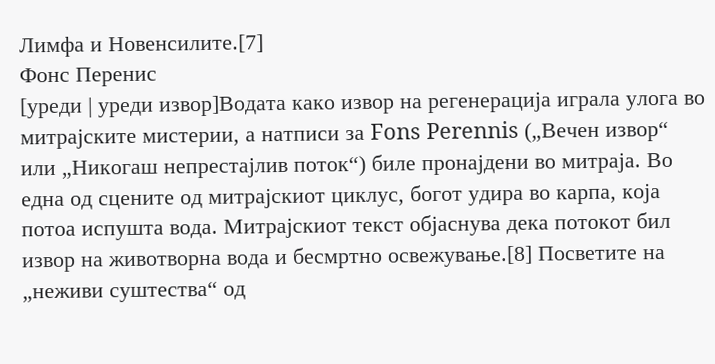Лимфа и Новенсилите.[7]
Фонс Перенис
[уреди | уреди извор]Водата како извор на регенерација играла улога во митрајските мистерии, а натписи за Fons Perennis („Вечен извор“ или „Никогаш непрестајлив поток“) биле пронајдени во митраја. Во една од сцените од митрајскиот циклус, богот удира во карпа, која потоа испушта вода. Митрајскиот текст објаснува дека потокот бил извор на животворна вода и бесмртно освежување.[8] Посветите на „неживи суштества“ од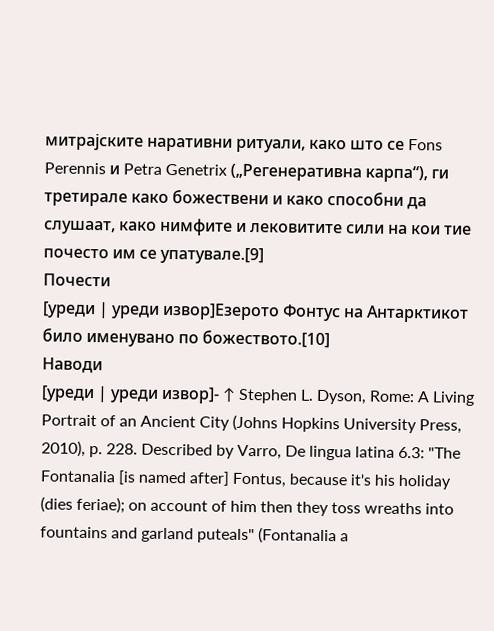митрајските наративни ритуали, како што се Fons Perennis и Petra Genetrix („Регенеративна карпа“), ги третирале како божествени и како способни да слушаат, како нимфите и лековитите сили на кои тие почесто им се упатувале.[9]
Почести
[уреди | уреди извор]Езерото Фонтус на Антарктикот било именувано по божеството.[10]
Наводи
[уреди | уреди извор]- ↑ Stephen L. Dyson, Rome: A Living Portrait of an Ancient City (Johns Hopkins University Press, 2010), p. 228. Described by Varro, De lingua latina 6.3: "The Fontanalia [is named after] Fontus, because it's his holiday (dies feriae); on account of him then they toss wreaths into fountains and garland puteals" (Fontanalia a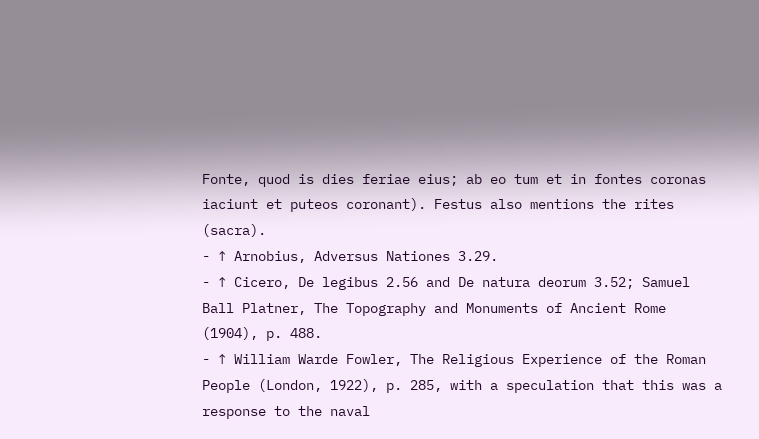Fonte, quod is dies feriae eius; ab eo tum et in fontes coronas iaciunt et puteos coronant). Festus also mentions the rites (sacra).
- ↑ Arnobius, Adversus Nationes 3.29.
- ↑ Cicero, De legibus 2.56 and De natura deorum 3.52; Samuel Ball Platner, The Topography and Monuments of Ancient Rome (1904), p. 488.
- ↑ William Warde Fowler, The Religious Experience of the Roman People (London, 1922), p. 285, with a speculation that this was a response to the naval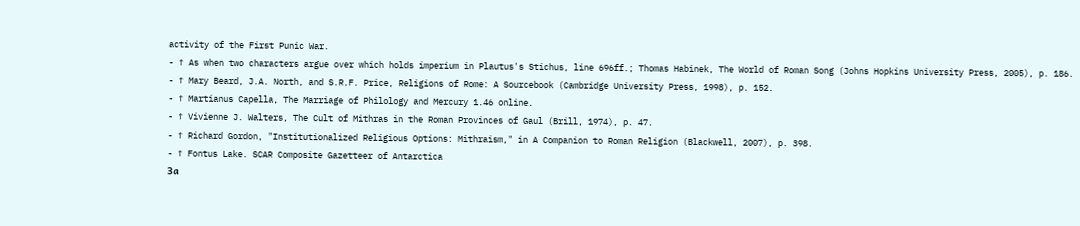activity of the First Punic War.
- ↑ As when two characters argue over which holds imperium in Plautus's Stichus, line 696ff.; Thomas Habinek, The World of Roman Song (Johns Hopkins University Press, 2005), p. 186.
- ↑ Mary Beard, J.A. North, and S.R.F. Price, Religions of Rome: A Sourcebook (Cambridge University Press, 1998), p. 152.
- ↑ Martianus Capella, The Marriage of Philology and Mercury 1.46 online.
- ↑ Vivienne J. Walters, The Cult of Mithras in the Roman Provinces of Gaul (Brill, 1974), p. 47.
- ↑ Richard Gordon, "Institutionalized Religious Options: Mithraism," in A Companion to Roman Religion (Blackwell, 2007), p. 398.
- ↑ Fontus Lake. SCAR Composite Gazetteer of Antarctica
За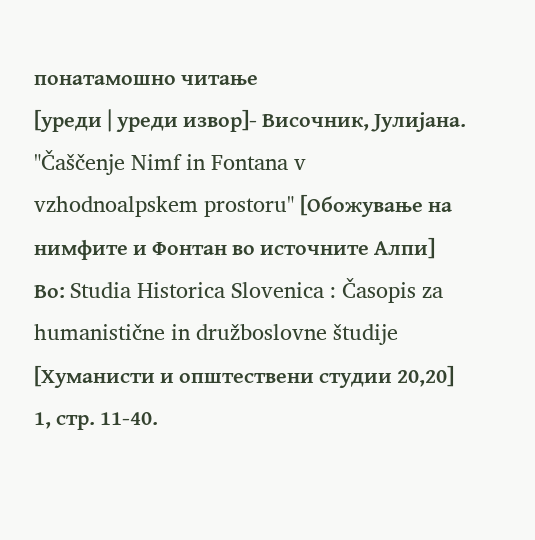понатамошно читање
[уреди | уреди извор]- Височник, Јулијана. "Čaščenje Nimf in Fontana v vzhodnoalpskem prostoru" [Обожување на нимфите и Фонтан во источните Алпи] Во: Studia Historica Slovenica : Časopis za humanistične in družboslovne študije [Хуманисти и општествени студии 20,20] 1, стр. 11-40.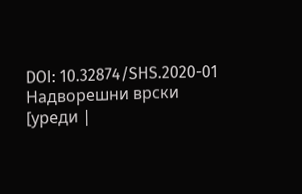DOI: 10.32874/SHS.2020-01
Надворешни врски
[уреди |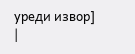уреди извор]
|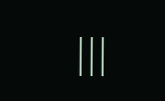|||